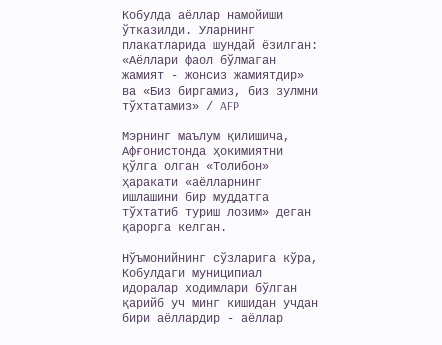Кобулда аёллар намойиши ўтказилди. Уларнинг плакатларида шундай ёзилган: «Аёллари фаол бўлмаган жамият - жонсиз жамиятдир» ва «Биз биргамиз, биз зулмни тўхтатамиз» / AFP

Мэрнинг маълум қилишича, Афғонистонда ҳокимиятни қўлга олган «Толибон» ҳаракати «аёлларнинг ишлашини бир муддатга тўхтатиб туриш лозим» деган қарорга келган.

Нўъмонийнинг сўзларига кўра, Кобулдаги муниципиал идоралар ходимлари бўлган қарийб уч минг кишидан учдан бири аёллардир - аёллар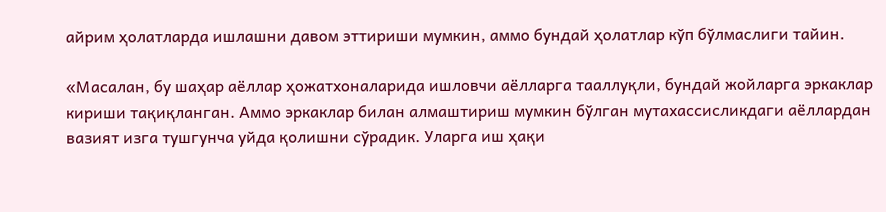айрим ҳолатларда ишлашни давом эттириши мумкин, аммо бундай ҳолатлар кўп бўлмаслиги тайин.

«Масалан, бу шаҳар аёллар ҳожатхоналарида ишловчи аёлларга тааллуқли, бундай жойларга эркаклар кириши тақиқланган. Аммо эркаклар билан алмаштириш мумкин бўлган мутахассисликдаги аёллардан вазият изга тушгунча уйда қолишни сўрадик. Уларга иш ҳақи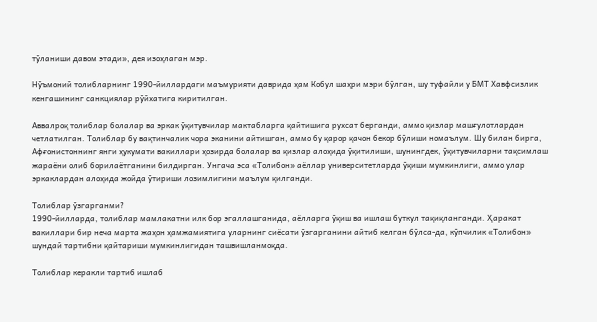тўланиши давом этади», дея изоҳлаган мэр.

Нўъмоний толибларнинг 1990-йиллардаги маъмурияти даврида ҳам Кобул шаҳри мэри бўлган, шу туфайли у БМТ Хавфсизлик кенгашининг санкциялар рўйхатига киритилган.

Аввалроқ толиблар болалар ва эркак ўқитувчилар мактабларга қайтишига рухсат берганди, аммо қизлар машғулотлардан четлатилган. Толиблар бу вақтинчалик чора эканини айтишган, аммо бу қарор қачон бекор бўлиши номаълум. Шу билан бирга, Афғонистоннинг янги ҳукумати вакиллари ҳозирда болалар ва қизлар алоҳида ўқитилиши, шунингдек, ўқитувчиларни тақсимлаш жараёни олиб борилаётганини билдирган. Унгача эса «Толибон» аёллар университетларда ўқиши мумкинлиги, аммо улар эркаклардан алоҳида жойда ўтириши лозимлигини маълум қилганди.

Толиблар ўзгарганми?
1990-йилларда, толиблар мамлакатни илк бор эгаллашганида, аёлларга ўқиш ва ишлаш буткул тақиқланганди. Ҳаракат вакиллари бир неча марта жаҳон ҳамжамиятига уларнинг сиёсати ўзгарганини айтиб келган бўлса-да, кўпчилик «Толибон» шундай тартибни қайтариши мумкинлигидан ташвишланмоқда.

Толиблар керакли тартиб ишлаб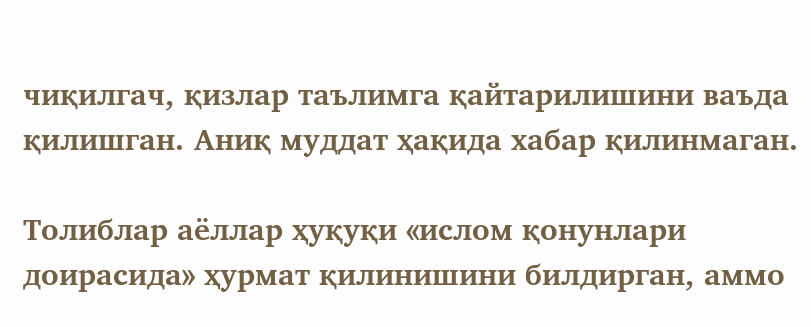чиқилгач, қизлар таълимга қайтарилишини ваъда қилишган. Аниқ муддат ҳақида хабар қилинмаган.

Толиблар аёллар ҳуқуқи «ислом қонунлари доирасида» ҳурмат қилинишини билдирган, аммо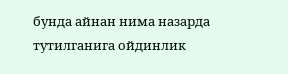бунда айнан нима назарда тутилганига ойдинлик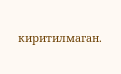киритилмаган.